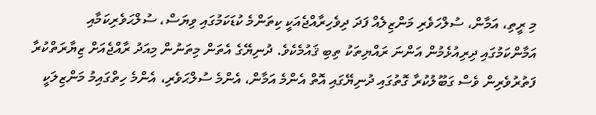މި ރީތި، އަމާން، ސުލްހަވެރި މަންޒިލެއް ފަދަ ދިވެހިރާއްޖެއަކީ ކިތަންމެ ކުޑަކަމުގައި ވިޔަސް، ސުލްޙަވެރިކަމާއި އަމާންކަމުގައި ދިރިއުޅެމުން އަންނަ ރައްޔިތަކު ތިބި ޤައުމެކެވެ. ދުނިޔޭގެ އެތަން މިތަނުން މިއަދު ރާއްޖެއަށް ޒިޔާރަތްކުރާ ފަތުރުވެރިން ވެސް ގަބޫލުކުރާ ގޮތުގައި ދުނިޔޭގައި އޮތް އެންމެ އަމާން، އެންމެ ސުލްޙަވެރި، އެންމެ ހިތްގައިމު މަންޒިލަކީ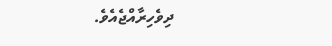ދިވެހިރާއްޖެއެވެ.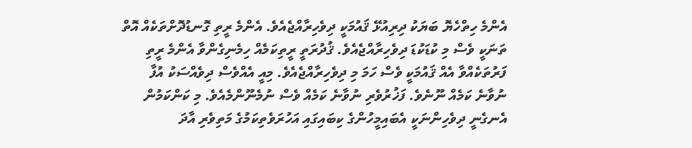އެންމެ ހިތްހެޔޮ ބަޔަކު ދިރިއުޅޭ ޤައުމަކީ ދިވެހިރާއްޖެއެވެ. އެންމެ ރީތި ގޮނޑުދޮށްތަކެއް އޮތް ތަނަކީ ވެސް މި ކުޑަކުޑަ ދިވެހިރާއްޖެއެވެ. ޤުދުރަތީ ރީތިކަމެއް ހިމެނިގެންވާ އެންމެ ރީތި ފަރުތަކެއްވާ އެއް ޤައުމަކީ ވެސް ހަމަ މި ދިވެހިރާއްޖެއެވެ. މިއީ އެއްވެސް ދިވެއްސަކު އުފާ ނުވާނެ ކަމެއް ނޫނެވެ. ފަޚުރުވެރި ނުވާނެ ކަމެއް ވެސް ނުމެނޫންމެއެވެ. މި ކަންކަމުން އެނގެނީ ދިވެހިންނަކީ އެބައިމީހުންގެ ކިބައިގައި އަހުރަވެތިކަމުގެ މަތިވެރި އާދަ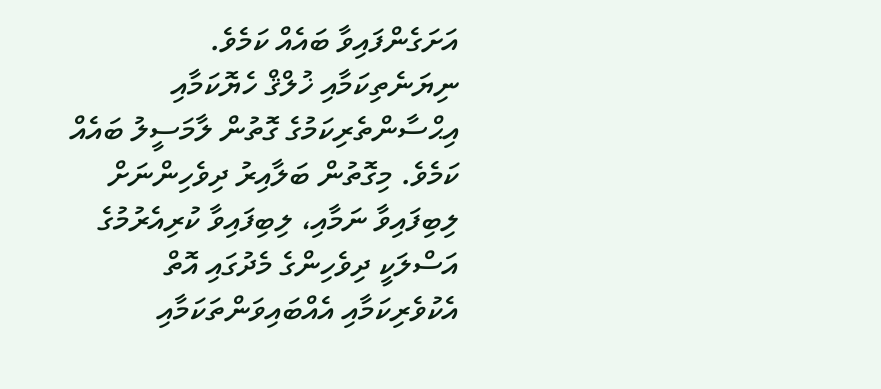އަށަގެންފައިވާ ބައެއް ކަމެވެ. ނިޔަނެތިކަމާއި ޚުލްޤް ހެޔޮކަމާއި އިޙްސާންތެރިކަމުގެ ގޮތުން ލާމަސީލު ބައެއް ކަމެވެ. މިގޮތުން ބަލާއިރު ދިވެހިންނަށް ލިބިފައިވާ ނަމާއި، ލިބިފައިވާ ކުރިއެރުމުގެ އަސްލަކީ ދިވެހިންގެ މެދުގައި އޮތް އެކުވެރިކަމާއި އެއްބައިވަންތަކަމާއި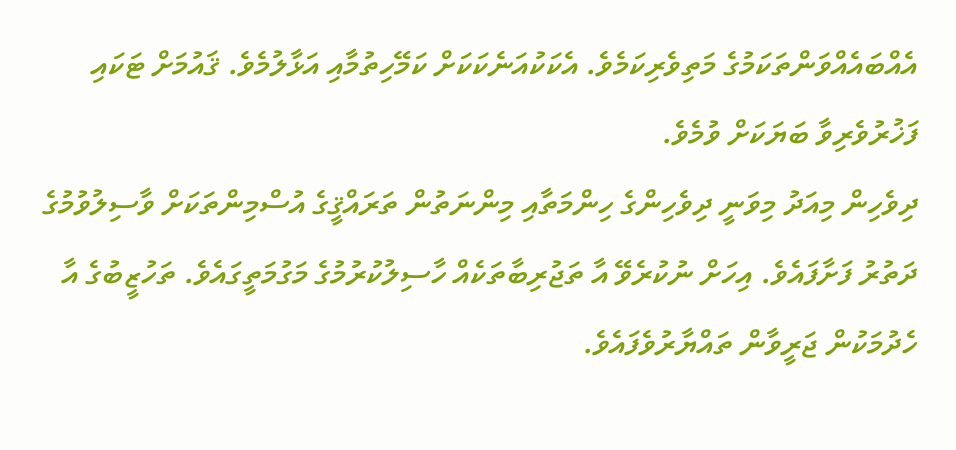އެއްބައެއްވަންތަކަމުގެ މަތިވެރިކަމެވެ. އެކަކުއަނެކަކަށް ކަމޭހިތުމާއި އަޅާލުމެވެ. ޤައުމަށް ޓަކައި ފަޚުރުވެރިވާ ބަޔަކަށް ވުމެވެ.
ދިވެހިން މިއަދު މިވަނީ ދިވެހިންގެ ހިންމަތާއި މިންނަތުން ތަރައްޤީގެ އުސްމިންތަކަށް ވާސިލުވުމުގެ ދަތުރު ފަށާފައެވެ. އިހަށް ނުކުރެވޭ އާ ތަޖުރިބާތަކެއް ހާސިލުކުރުމުގެ މަގުމަތީގައެވެ. ތަހުޒީބުގެ އާ ހެދުމަކުން ޖަރީވާން ތައްޔާރުވެފައެވެ.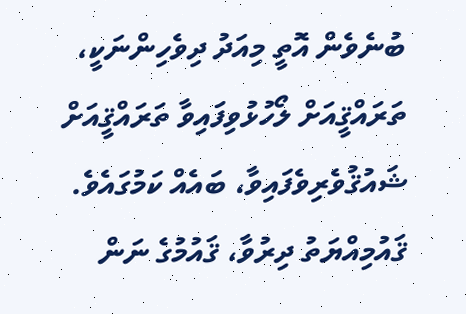ބުނެވެން އޮތީ މިއަދު ދިވެހިންނަކީ، ތަރައްޤީއަށް ލޯހުޅުވިފައިވާ ތަރައްޤީއަށް ޝައުޤުވެރިވެފައިވާ، ބައެއް ކަމުގައެވެ. ޤައުމިއްޔަތު ދިރުވާ، ޤައުމުގެ ނަން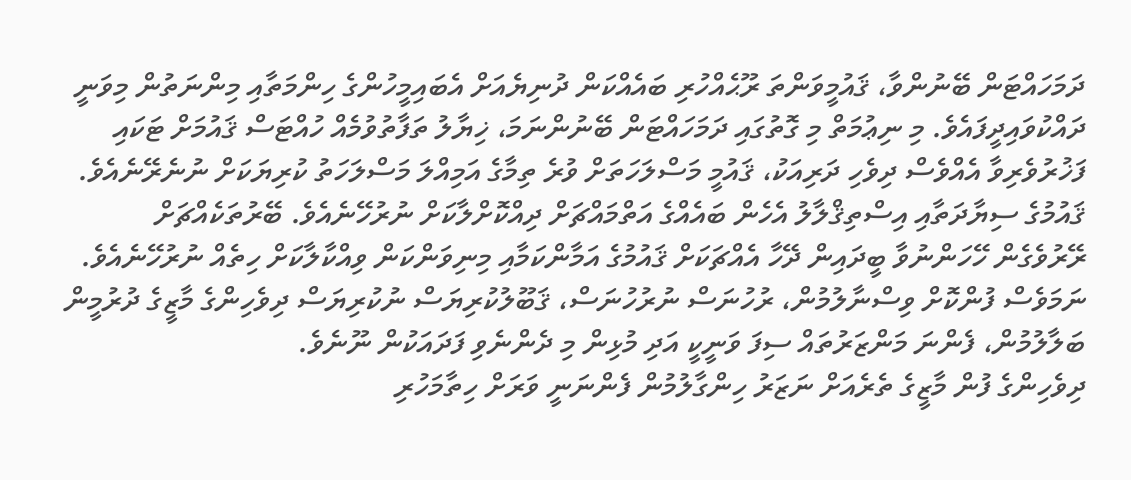ދަމަހައްޓަން ބޭނުންވާ، ޤައުމީވަންތަ ރޫޙެއްހުރި ބައެއްކަން ދުނިޔެއަށް އެބައިމީހުންގެ ހިންމަތާއި މިންނަތުން މިވަނީ ދައްކުވައިދީފައެވެ. މި ނިޢުމަތް މި ގޮތުގައި ދަމަހައްޓަން ބޭނުންނަމަ، ޚިޔާލު ތަފާތުވުމެއް ހުއްޓަސް ޤައުމަށް ޓަކައި ފަޚުރުވެރިވާ އެއްވެސް ދިވެހި ދަރިއަކު، ޤައުމީ މަސްލަހަތަށް ވުރެ ތިމާގެ އަމިއްލަ މަސްލަހަތު ކުރިޔަކަށް ނުނެރޭނެއެވެ. ޤައުމުގެ ސިޔާދަތާއި އިސްތިޤްލާލު އެހެން ބައެއްގެ އަތްމައްޗަށް ދިއްކޮށްލާކަށް ނުރުހޭނެއެވެ. ބޭރުތަކެއްޗަށް ރޭރުވެގެން ހޭހަންނުވާ ބީދައިން ދޭހާ އެއްޗަކަށް ޤައުމުގެ އަމާންކަމާއި މިނިވަންކަން ވިއްކާލާކަށް ހިތެއް ނުރުހޭނެއެވެ. ނަމަވެސް ފުންކޮށް ވިސްނާލުމުން، ރުހުނަސް ނުރުހުނަސް، ޤަބޫލުކުރިޔަސް ނުކުރިޔަސް ދިވެހިންގެ މާޒީގެ ދުރުމީން ބަލާލުމުން، ފެންނަ މަންޒަރުތައް ސިފަ ވަނީކީ އަދި މުޅިން މި ދެންނެވި ފަދައަކުން ނޫނެވެ.
ދިވެހިންގެ ފުން މާޒީގެ ތެރެއަށް ނަޒަރު ހިންގާލުމުން ފެންނަނީ ވަރަށް ހިތާމަހުރި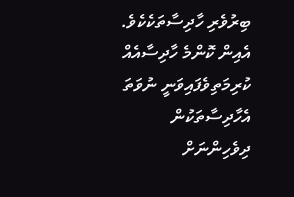ބިރުވެރި ހާދިސާތަކެކެވެ. އެއިން ކޮންމެ ހާދިސާއެއް ކުރިމަތިވެފައިވަނީ ނުވަތަ އެހާދިސާތަކުން ދިވެހިންނަށް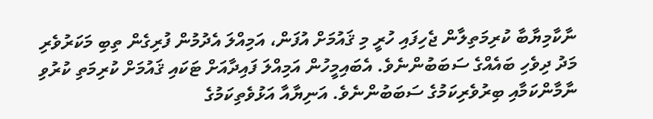ނާކާމިޔާބާ ކުރިމަތިލާން ޖެހިފައި ހުރީ މި ޤައުމަށް އުފަން، އަމިއްލަ އެދުމުން ފުރިގެން ތިބި މަކަރުވެރި މަދު ދިވެހި ބައެއްގެ ސަބަބުންނެވެ. އެބައިމީހުން އަމިއްލަ ފައިދާއަށް ޓަކައި ޤައުމަށް ކުރިމަތި ކުރުވި ނާމާންކަމާއި ބިރުވެރިކަމުގެ ސަބަބުންނެވެ. އަނިޔާއާ އަޅުވެތިކަމުގެ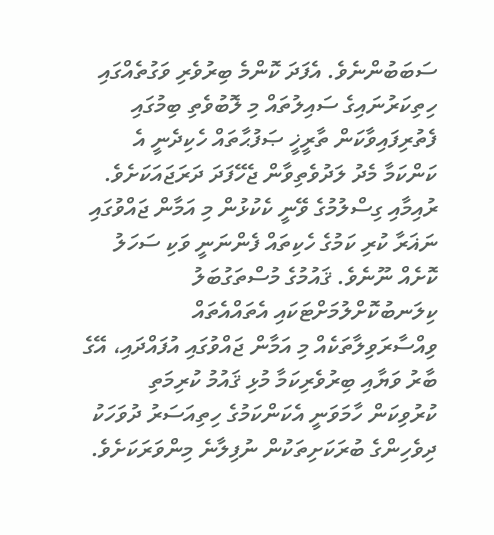ސަބަބުންނެވެ. އެފަދަ ކޮންމެ ބިރުވެރި ވަގުތެއްގައި ހިތިކަރުނައިގެ ސައިލުތައް މި ލޮބުވެތި ބިމުގައި ފެތުރިފައިވާކަން ތާރީޚީ ޞަފުޙާތައް ހެކިދެނީ އެ ކަންކަމާ މެދު ލަދުވެތިވާން ޖެހޭފަދަ ދަރަޖައަކަށެވެ. ރުއިމާއި ގިސްލުމުގެ ވޭނީ ކެކުޅުން މި އަމާން ޖައްވުގައި ނަޣަރާ ކުރި ކަމުގެ ހެކިތައް ފެންނަނީ ވަކި ސަހަލު ކޮށެއް ނޫނެވެ. ޤައުމުގެ މުސްތަގުބަލު ކިލަނބުކޮށްލުމަށްޓަކައި އެތައްއެތައް ވިއްސާރަވިލާތަކެއް މި އަމާން ޖައްވުގައި އުފައްދައި، އޭގެ ބާރު ވަޔާއި ބިރުވެރިކަމާ މުޅި ޤައުމު ކުރިމަތި ކުރުވިކަން ހާމަވަނީ އެކަންކަމުގެ ހިތިއަސަރު ދުވަހަކު ދިވެހިންގެ ބުރަކަށިތަކުން ނުފިލާނެ މިންވަރަކަށެވެ.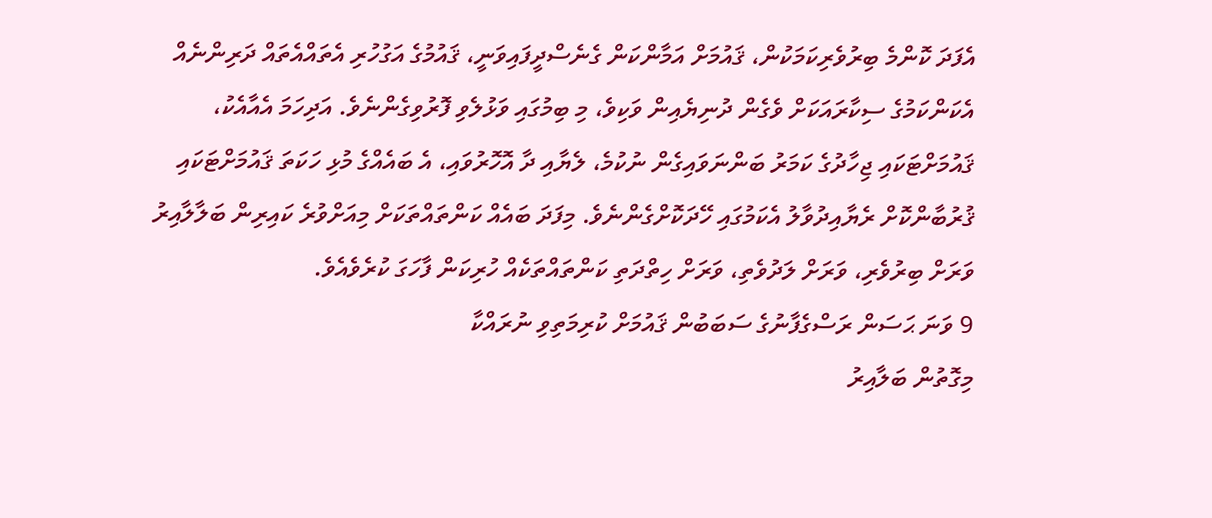އެފަދަ ކޮންމެ ބިރުވެރިކަމަކުން، ޤައުމަށް އަމާންކަން ގެނެސްދީފައިވަނީ، ޤައުމުގެ އަގުހުރި އެތައްއެތައް ދަރިންނެއް އެކަންކަމުގެ ސިކާރައަކަށް ވެގެން ދުނިޔެއިން ވަކިވެ، މި ބިމުގައި ވަޅުލެވި ފޮރުވިގެންނެވެ. އަދިހަމަ އެއާއެކު، ޤައުމަށްޓަކައި ޖިހާދުގެ ކަމަރު ބަންނަވައިގެން ނުކުމެ، ލެޔާއި ދާ އޮހޮރުވައި، އެ ބައެއްގެ މުޅި ހަކަތަ ޤައުމަށްޓަކައި ޤުރުބާންކޮށް ރެޔާއިދުވާލު އެކަމުގައި ހޭދަކޮށްގެންނެވެ. މިފަދަ ބައެއް ކަންތައްތަކަށް މިއަށްވުރެ ކައިރިން ބަލާލާއިރު ވަރަށް ބިރުވެރި، ވަރަށް ލަދުވެތި، ވަރަށް ހިތްދަތި ކަންތައްތަކެއް ހުރިކަން ފާހަގަ ކުރެވެއެވެ.
9 ވަނަ ޙަސަން ރަސްގެފާނުގެ ސަބަބުން ޤައުމަށް ކުރިމަތިވި ނުރައްކާ
މިގޮތުން ބަލާއިރު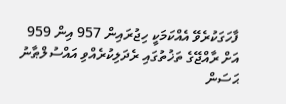ފާހަގަކުރެވޭ އެއްކަމަކީ ހިޖުރައިން 957 އިން 959 އަށް ރާއްޖޭގެ ތަޚުތުގައި ރެދަލިކުރެއްވި އައްސުލްޠާނު ޙަސަން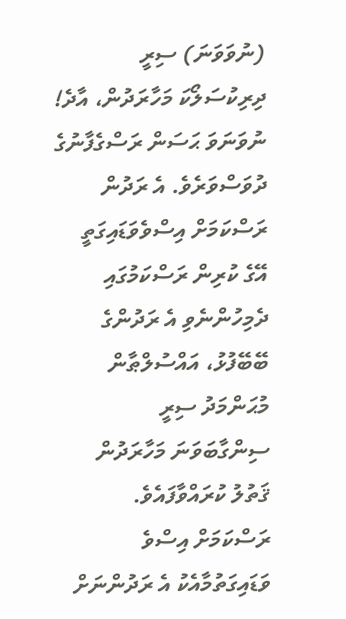(ނުވަވަނަ) ސިރީ ދިރިކުސަލޯކަ މަހާރަދުން، އާދެ! ނުވަނަވަ ޙަސަން ރަސްގެފާނުގެ ދުވަސްވަރެވެ. އެ ރަދުން ރަސްކަމަށް އިސްވެވަޑައިގަތީ އޭގެ ކުރިން ރަސްކަމުގައި ދެމިހުންނެވި އެ ރަދުންގެ ބޭބޭފުޅު، އައްސުލްޠާން މުޙަންމަދު ސިރީ ސިންގާބަވަނަ މަހާރަދުން ޤަތުލު ކުރައްވާފައެވެ. ރަސްކަމަށް އިސްވެ ވަޑައިގަތުމާއެކު އެ ރަދުންނަށް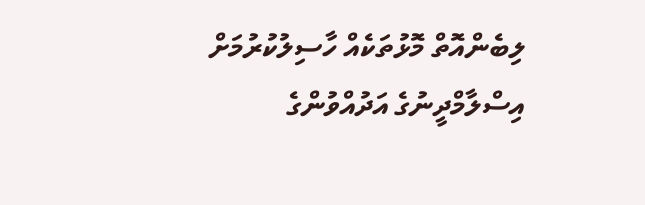ލިބެންއޮތް މޮޅުތަކެއް ހާސިލުކުރުމަށް އިސްލާމްދީނުގެ އަދުއްވުންގެ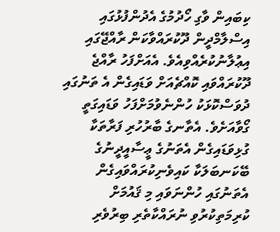ކިބައިން ވާގި ހޯދުމުގެ އެދުންފުޅުގައި އިސްލާމްދީން ދޫކުރައްވާކަން ރާއްޖޭގައި އިޢުލާނުކުރެއްވިއެވެ. އެއަށްފަހު ރާއްޖެ ދޫކުރައްވައި ކޮއްޗެއަށް ވަޑައިގެން އެ ތަނުގައި ދުވަސްކޮޅަކު ހުންނެވުމަށްފަހު ވަޑައިގަތީ ގޯވާއަށެވެ. އެތާނގެ ބާރުހުރި ފަރާތަކާ ގުޅިވަޑައިގެން އެތަނުގެ ޢީސާއީދީނުގެ ބޭކަނބަލަކާ ކައިވެނިކުރައްވައިގެން އެތަނުގައި ހުންނަވައި މި ޤައުމަށް ކުރިމަތިކުރުވި ނުރައްކާތެރި ބިރުވެރި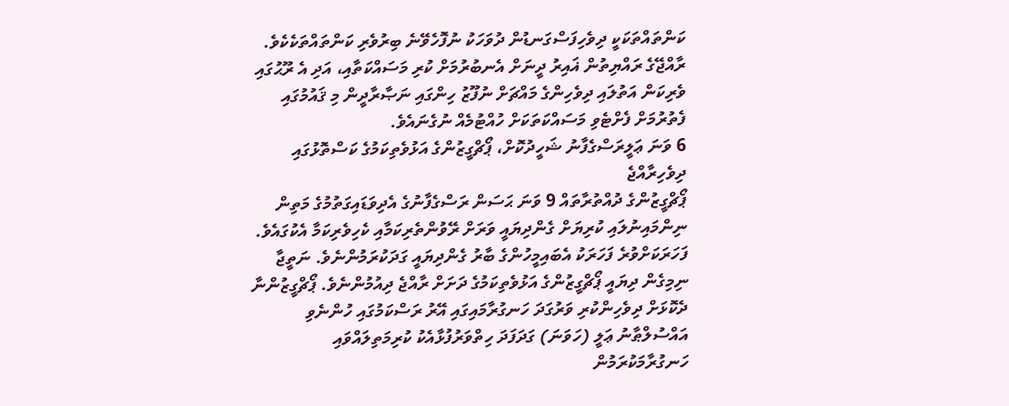ކަންތައްތަކަކީ ދިވެހިފަސްގަނޑުން ދުވަހަކު ނުފޮހެވޭނެ ބިރުވެރި ކަންތައްތަކެކެވެ. ރާއްޖޭގެ ރައްޔިތުން ޣައިރު ދީނަށް އެނބުރުމަށް ކުރި މަސައްކަތާއި، އަދި އެ ރޫޙުގައި ވެރިކަން އަތުލައި ދިވެހިންގެ މައްޗަށް ނުފޫޒު ހިންގައި ނަޞާރާދީން މި ޤައުމުގައި ފެތުރުމަށް ފެށްޓެވި މަސައްކަތަކަށް ހުއްޓުމެއް ނުގެނައެވެ.
6 ވަނަ ޢަލީރަސްގެފާނު ޝަހީދުކޮށް، ޕޯޗްގީޒުންގެ އަޅުވެތިކަމުގެ ކަސްތޮޅުގައި ދިވެހިރާއްޖެ
ޕޯޗްގީޒުންގެ ދުއްތުރާތައް 9 ވަނަ ޙަސަން ރަސްގެފާނުގެ އެދިވަޑައިގަތުމުގެ މަތިން ނިންމައިނުލައި ކުރިޔަށް ގެންދިޔައީ ވަރަށް ރޭވުންތެރިކަމާއި ކެހިވެރިކަމާ އެކުގައެވެ. ފަހަރަކަށްވުރެ ފަހަރަކު އެބައިމީހުންގެ ބާރު ގެންދިޔައީ ގަދަކުރަމުންނެވެ. ނަތީޖާ ނިމިގެން ދިޔައީ ޕޯޗްގީޒުންގެ އަޅުވެތިކަމުގެ ދަށަށް ރާއްޖެ ދިއުމުންނެވެ. ޕޯޗްގީޒުންނާ ދެކޮޅަށް ދިވެހިންކުރި ވަރުގަދަ ހަނގުރާމައިގައި އޭރު ރަސްކަމުގައި ހުންނެވި އައްސުލްޠާނު ޢަލީ (ހަވަނަ) ގަދަފަދަ ހިތްވަރުފުޅާއެކު ކުރިމަތިލައްވައި ހަނގުރާމަކުރަމުން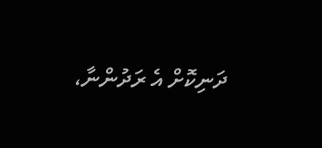ދަނިކޮށް އެ ރަދުންނާ،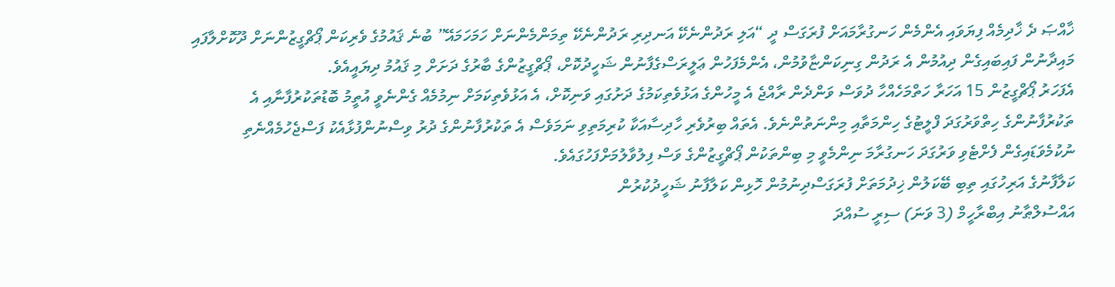ޚާއްޞަ ދެ ޚާދިމެއް ފިޔަވައި އެންމެން ހަނގުރާމައަށް ފުރަގަސް ދީ “އަލި ރަދުންނެކޭ އަނދިރި ރަދުންނެކޭ ތިމަންމެންނަށް ހަމަހަމައޭ” ބުނެ ޤައުމުގެ ވެރިކަން ޕޯޗްގީޒުންނަށް ދޫކޮށްލާފައި މައިދާނުން ފައިބައިގެން ދިއުމުން އެ ރަދުން ގިނިކަންޏާވުމުން، އެންމެފަހުން ޢަލީރަސްގެފާނުން ޝަހީދުކޮށް، ޕޯޗްގީޒުންގެ ބާރުގެ ދަށަށް މި ޤައުމު ދިޔައީއެވެ.
އެފަހަރު ޕޯޗްގީޒުން 15 އަހަރާ ހަތްމަހެއްހާ ދުވަސް ވަންދެން ރާއްޖެ އެ މީހުންގެ އަޅުވެތިކަމުގެ ދަށުގައި ވަނިކޮށް، އެ އަޅުވެތިކަމަށް ނިމުމެއް ގެންނެވީ އުތީމު ބޮޑުތަކުރުފާނާއި އެ ތަކުރުފާނުންގެ ހިތްވަރުގަދަ ފްލީޓުގެ ހިންމަތާއި މިންނަތުންނެވެ. އެތައް ބިރުވެރި ހާދިސާއަކާ ކުރިމަތިވި ނަމަވެސް އެ ތަކުރުފާނުންގެ ދުރު ވިސްނުންފުޅާއެކު ފަސްޖެހުމެއްނެތި ނުކުމެވަޑައިގެން ފެށްޓެވި ވަރުގަދަ ހަނގުރާމަ ނިންމެވީ މި ބިންތަކުން ޕޯޗްގީޒުންގެ ވަސް ފިލުވާލުމަށްފަހުގައެވެ.
ކަލާފާނުގެ އަރިހުގައި ތިބި ބޭކަލުން ޚިދުމަތަށް ފުރަގަސްދިނުމުން ހޮޅިން ކަލާފާނު ޝަހީދުކުރުން
އައްސުލްޠާނު އިބްރާހީމް (3 ވަނަ) ސިރީ ސުއްދަ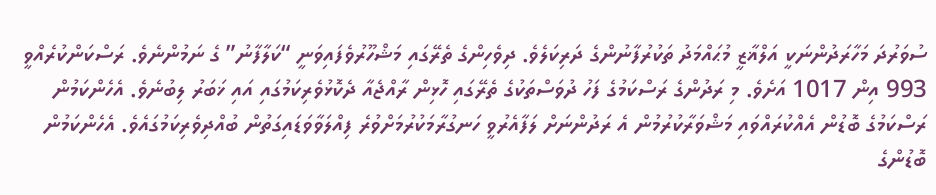ސުވަރުދަ މަހާރަދުންނަކީ އަލްޣާޒީ މުޙައްމަދު ތަކުރުފާނުންގެ ދަރިކަލެވެ. ދިވެހިންގެ ތެރޭގައި މަޝްހޫރުވެފައިވަނީ “ކަލާފާނު” ގެ ނަމުންނެވެ. ރަސްކަންކުރެއްވީ 993 އިން 1017 އަށެވެ. މި ރަދުންގެ ރަސްކަމުގެ ފަހު ދުވަސްތަކުގެ ތެރޭގައި ހޮޅިން ރާއްޖެއާ ދެކޮޅުވެރިކަމުގައި އައި ޚަބަރު ލިބުނެވެ. އެހެންކަމުން ރަސްކަމުގެ ބޮޑުން އެއްކުރައްވައި މަޝްވަރާކުރުމުން އެ ރަދުންނަށް ލަފާއެރުވީ ހަނގުރާމަކުރުމަށްވުރެ ފިއްލަވާވަޑައިގަތުން ބުއްދިވެރިކަމުގައެވެ. އެހެންކަމުން ބޮޑުންގެ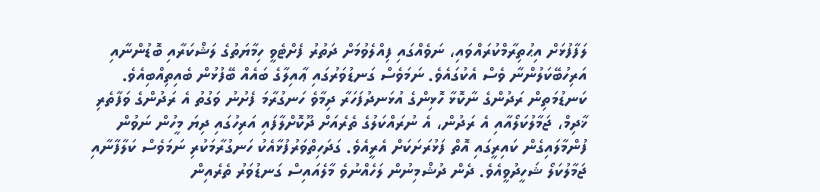ލަފާފުޅަށް އިޙުތިރާމްކުރައްވައި، ނަވެއްގައި ފިއްލެވުމަށް ދަތުރު ފެށްޓެވީ ހިމާޔަތުގެ ލަޝްކަރާއި ބޮޑުންނާއި އަރިހުބޭކަލުންނާ ވެސް އެކުގައެވެ. ނަމަވެސް ގަނޑުވަރުގައި ޢާއިލާގެ ބައެއް ބޭފުޅުން ބެއިތިއްބިއެވެ. ކަނޑުމަތިން ރަދުންގެ ނާކޮޅާ ހޮޅިންގެ އުޅަނދުފަހަރާ ދިމާވެ ހަނގުރާމަ ފެށުނު ވަގުތު އެ ރަދުންގެ ވަފާތެރި ޚާދިމް، ޖަމާލުކަލޯއާއި އެ ރަދުން، އެ ނުރައްކަލުގެ ތެރެއަށް ދޫކޮށްލާފައި އަރިހުގައި ދިޔަ މީހުން ނަވުން ފުންމާލައިގެން ކައިރީގައި އޮތް ފަޅުރަށަކަށް އެރީއެވެ. ގަދަހިތްވަރުފުޅާއެކު ހަނގުރާމަކުރި ނަމަވެސް ކަލާފާނާއި ޖަމާލުކަލޯ ޝަހީދުވީއެވެ. ދެން ދުޝްމިނުން ލަހެއްނުވެ މާލެއައިސް ގަނޑުވަރު ތެރެއިން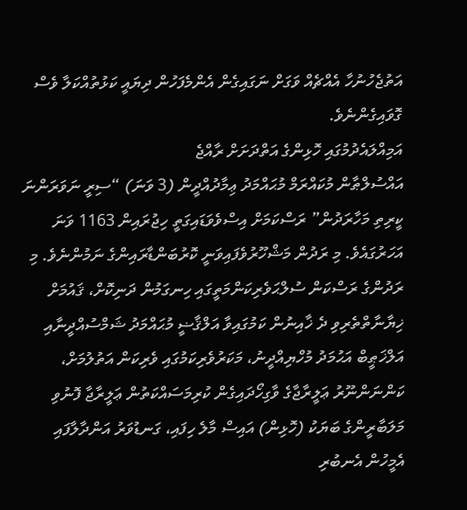އަތުޖެހުނުހާ އެއްޗެއް ވަގަށް ނަގައިގެން އެންމެފަހުން ދިޔައީ ކަޅުތުއްކަލާ ވެސް ގޮވައިގެންނެވެ.
އަމިއްލައެދުމުގައި ހޮޅިންގެ އަތްދަށަށް ރާއްޖެ
އައްސުލްޠާން މުކައްރަމް މުޙައްމަދު ޢިމާދުއްދީން (3 ވަނަ) “ސިރީ ނަވަރަންނަ ކީރިތި މަހާރަދުން” ރަސްކަމަށް އިސްވެވަޑައިގަތީ ހިޖުރައިން 1163 ވަނަ އަހަރުގައެވެ. މި ރަދުން މަޝްހޫރުވެފައިވަނީ ކޮރުބަންޑާރައިންގެ ނަމުންނެވެ. މި ރަދުންގެ ރަސްކަން ސުލްޙަވެރިކަންމަތީގައި ހިނގަމުން ދަނިކޮށް، ޤައުމަށް ޚިޔާނާތްތެރިވި ދެ ޚާއިނުން ކަމުގައިވާ އަލްޤާޟީ މުޙައްމަދު ޝަމްސުއްދީނާއި އަލްޚަޠީބް އަޙުމަދު މުހްޔިއްދީނު، މަކަރުވެރިކަމުގައި ވެރިކަން އަތުލުމަށް، ކަންނަންނޫރު ޢަލީރާޖާގެ ވާގިހޯދައިގެން ކުރިމަސައްކަތުން ޢަލީރާޖާ ފޮނުވި މަލަބާރީންގެ ބަޔަކު (ހޮޅިން) އައިސް މާލެ ހިފައި، ގަނޑުވަރު އަންދާލާފައި އެމީހުން އެނބުރި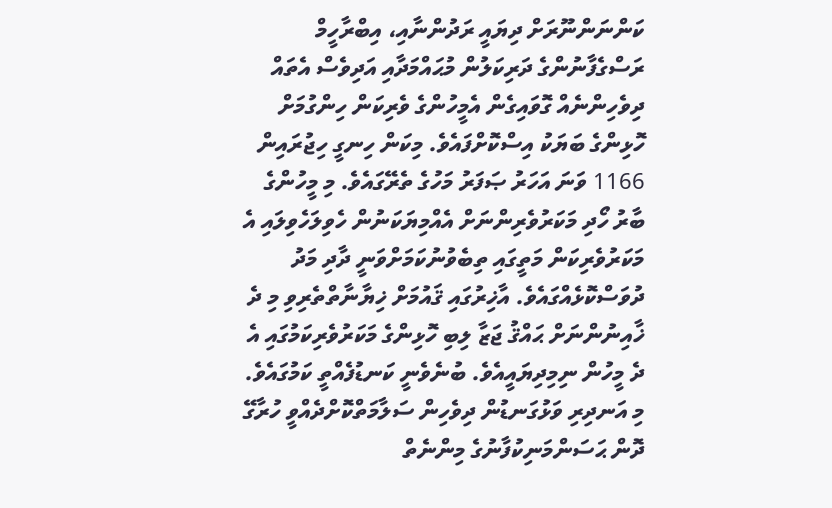ކަންނަންނޫރަށް ދިޔައީ ރަދުންނާއި، އިބްރާހީމް ރަސްގެފާނުންގެ ދަރިކަލުން މުޙައްމަދާއި އަދިވެސް އެތައް ދިވެހިންނެއް ގޮވައިގެން އެމީހުންގެ ވެރިކަން ހިންގުމަށް ހޮޅިންގެ ބަޔަކު އިސްކޮށްފައެވެ. މިކަން ހިނގީ ހިޖުރައިން 1166 ވަނަ އަހަރު ޞަފަރު މަހުގެ ތެރޭގައެވެ. މި މީހުންގެ ބާރު ހޯދި މަކަރުވެރިންނަށް އެއްމިޔަކަނުން ހެވިލަހެވިލައި އެ މަކަރުވެރިކަން މަތީގައި ތިބެވުނުކަމަށްވަނީ ދާދި މަދު ދުވަސްކޮޅެއްގައެވެ. އާޚިރުގައި ޤައުމަށް ޚިޔާނާތްތެރިވި މި ދެ ޚާއިނުންނަށް ޙައްޤު ޖަޒާ ލިބި ހޮޅިންގެ މަކަރުވެރިކަމުގައި އެ ދެ މީހުން ނިމިދިޔައީއެވެ. ބުނެވެނީ ކަނޑުފެއްތީ ކަމުގައެވެ.
މި އަނދިރި ވަޅުގަނޑުން ދިވެހިން ސަލާމަތްކޮށްދެއްވީ ހުރާގޭ ދޮން ޙަސަންމަނިކުފާނުގެ މިންނެތް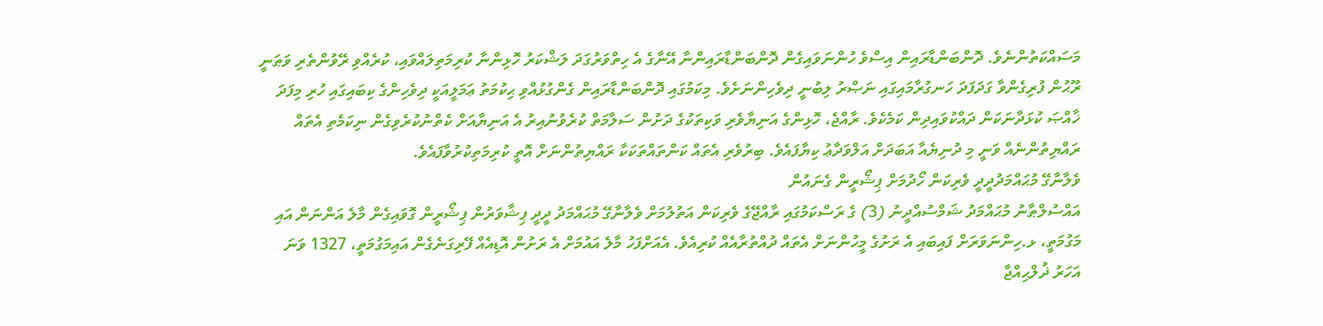މަސައްކަތުންނެވެ. ދޮންބަންޑާރައިން އިސްވެ ހުންނަވައިގެން ދޮންބަންޑާރައިންނާ އޭނާގެ އެ ހިތްވަރުގަދަ ލަޝްކަރު ހޮޅިންނާ ކުރިމަތިލައްވައި، ކުރެއްވި ރޭވުންތެރި ވަޠަނީ ރޫޙުން ފުރިގެންވާ ގަދަފަދަ ހަނގުރާމައިގައި ނަޞްރު ލިބުނީ ދިވެހިންނަށެވެ. މިކަމުގައި ދޮންބަންޑާރައިން ގެންގުޅުއްވި ޙިކުމަތު ޢަމަލީއަކީ ދިވެހިންގެ ކިބައިގައި ހުރި މިފަދަ ޚާއްޞަ ކުޅަދާނަކަން ދައްކުވައިދިން ކަމެކެވެ. ރާއްޖެ، ހޮޅިންގެ އަނިޔާވެރި ވަކިތަކުގެ ދަށުން ސަލާމަތް ކުރެވުނުއިރު އެ އަނިޔާއަށް ކެތްނުކުރެވިގެން ނިކަމެތި އެތައް ރައްޔިތުންނެއް ވަނީ މި ދުނިޔެއާ އަބަދަށް އަލްވަދާޢު ކިޔާފައެވެ. ބިރުވެރި އެތައް ކަންތައްތަކަކާ ރައްޔިތުންނަށް އޮތީ ކުރިމަތިކުރުވާފައެވެ.
ވެލާނާގޭ މުޙައްމަދުދީދީ ވެރިކަން ހޯދުމަށް ޕިޝޯރީން ގެނައުން
އައްސުލްޠާނު މުޙައްމަދު ޝަމްސުއްދީނު (3) ގެ ރަސްކަމުގައި ރާއްޖޭގެ ވެރިކަން އަތުލުމަށް ވެލާނާގޭ މުޙައްމަދު ދީދީ ޕިޝާވަރުން ޕިޝޯރީން ގޮވައިގެން މާލެ އަންނަން އައި މަގުމަތީ، ޅ.ހިންނަވަރަށް ފައިބައި އެ ރަށުގެ މީހުންނަށް އެތައް ދުއްތުރާއެއް ކުރިއެވެ. އެއަށްފަހު މާލެ އައުމަށް އެ ރަށުން އޮޑިއެއް ފޭރިގަނެގެން އައިމަގުމަތީ، 1327 ވަނަ އަހަރު ޛުލްޙިއްޖާ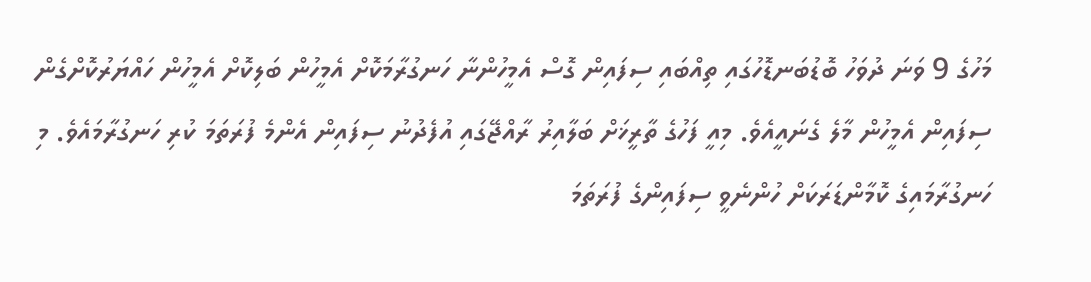މަހުގެ 9 ވަނަ ދުވަހު ބޮޑުބަނޑޮހުގައި ތިއްބައި ސިފައިން ގޮސް އެމީހުންނާ ހަނގުރާމަކޮށް އެމީހުން ބަލިކޮށް އެމީހުން ހައްޔަރުކޮށްގެން ސިފައިން އެމީހުން މާލެ ގެނައީއެވެ. މިއީ ފަހުގެ ތާރީޚަށް ބަލާއިރު ރާއްޖޭގައި އުފެދުނު ސިފައިން އެންމެ ފުރަތަމަ ކުރި ހަނގުރާމައެވެ. މި ހަނގުރާމައިގެ ކޮމާންޑަރަކަށް ހުންނެވީ ސިފައިންގެ ފުރަތަމަ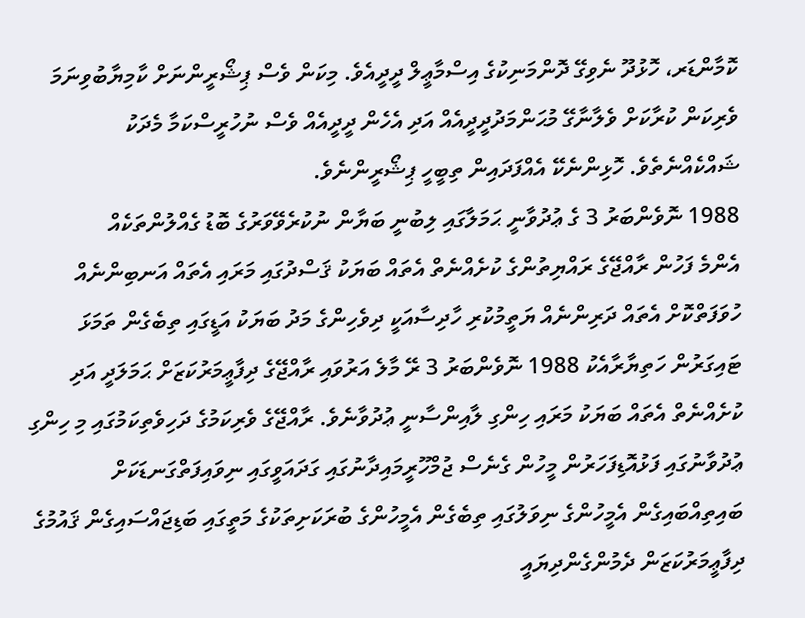ކޮމާންޑަރ، ހޮޅުދޫ ނެވިގޭ ދޮންމަނިކުގެ އިސްމާޢީލް ދީދީއެވެ. މިކަން ވެސް ޕިޝޯރީންނަށް ކާމިޔާބުވިނަމަ ވެރިކަން ކުރާކަށް ވެލާނާގޭ މުޙަންމަދުދީދީއެއް އަދި އެހެން ދީދީއެއް ވެސް ނުހުރީސްކަމާ މެދަކު ޝައްކެއްނެތެވެ. ހޮޅިންނެކޭ އެއްފަދައިން ތިބީހީ ޕިޝޯރީންނެވެ.
1988 ނޮވެންބަރު 3 ގެ ޢުދުވާނީ ޙަމަލާގައި ލިބުނީ ބަޔާން ނުކުރެވޭވަރުގެ ބޮޑު ގެއްލުންތަކެއް
އެންމެ ފަހުން ރާއްޖޭގެ ރައްޔިތުންގެ ކުށެއްނެތް އެތައް ބަޔަކު ޤަސްދުގައި މަރައި އެތައް އަނބިންނެއް ހުވަފަތްކޮށް އެތައް ދަރިންނެއް ޔަތީމުކުރި ހާދިސާއަކީ ދިވެހިންގެ މަދު ބަޔަކު އަޑީގައި ތިބެގެން ތަމަޅަ ޓައިގަރުން ހަތިޔާރާއެކު 1988 ނޮވެންބަރު 3 ރޭ މާލެ އަރުވައި ރާއްޖޭގެ ދިފާޢީމަރުކަޒަށް ޙަމަލަދީ އަދި ކުށެއްނެތް އެތައް ބަޔަކު މަރައި ހިންގި ލާއިންސާނީ ޢުދުވާނެވެ. ރާއްޖޭގެ ވެރިކަމުގެ ދަހިވެތިކަމުގައި މި ހިންގި ޢުދުވާނުގައި ފަޅުއޮޑިފަހަރުން މީހުން ގެނެސް ޖުމްހޫރީމައިދާނުގައި ގަދައަވީގައި ނިވައިފަތްގަނޑަކަށް ބައިތިއްބައިގެން އެމީހުންގެ ނިވަލުގައި ތިބެގެން އެމީހުންގެ ބުރަކަށިތަކުގެ މަތީގައި ބަޑިޖައްސައިގެން ޤައުމުގެ ދިފާޢީމަރުކަޒަން ދެމުންގެންދިޔައީ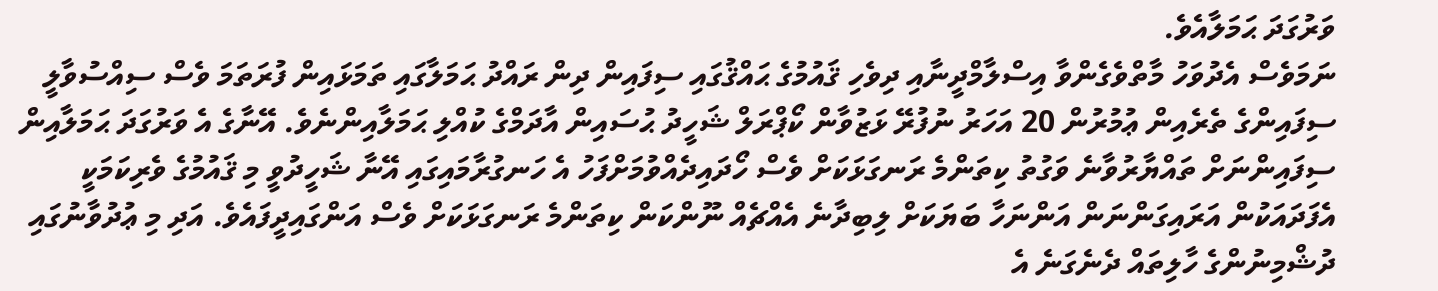ވަރުގަދަ ޙަމަލާއެވެ.
ނަމަވެސް އެދުވަހު މާތްވެގެންވާ އިސްލާމްދީނާއި ދިވެހި ޤައުމުގެ ޙައްޤުގައި ސިފައިން ދިން ރައްދު ޙަމަލާގައި ތަމަޅައިން ފުރަތަމަ ވެސް ސިއްސުވާލީ ސިފައިންގެ ތެރެއިން ޢުމުރުން 20 އަހަރު ނުފުރޭ ޅަޒުވާން ކޯޕްރަލް ޝަހީދު ޙުސައިން އާދަމްގެ ކުއްލި ޙަމަލާއިންނެވެ. އޭނާގެ އެ ވަރުގަދަ ޙަމަލާއިން ސިފައިންނަށް ތައްޔާރުވާނެ ވަގުތު ކިތަންމެ ރަނގަޅަކަށް ވެސް ހޯދައިދެއްވުމަށްފަހު އެ ހަނގުރާމައިގައި އޭނާ ޝަހީދުވީ މި ޤައުމުގެ ވެރިކަމަކީ އެފަދައަކުން އަރައިގަންނަން އަންނަހާ ބަޔަކަށް ލިބިދާނެ އެއްޗެއް ނޫންކަން ކިތަންމެ ރަނގަޅަކަށް ވެސް އަންގައިދީފައެވެ. އަދި މި ޢުދުވާނުގައި ދުޝްމިނުންގެ ހާލިތައް ދެނެގަނެ އެ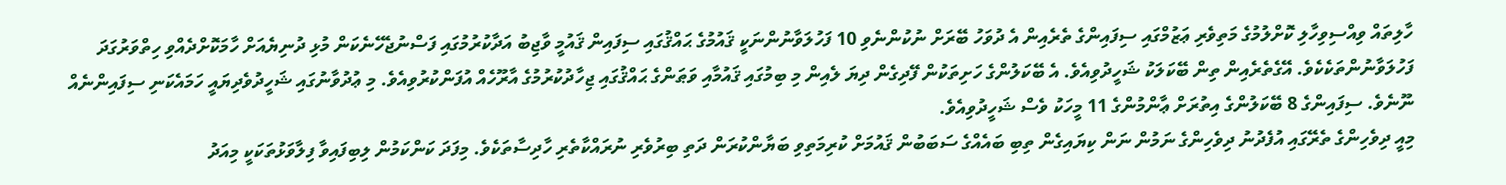ހާލިތައް ވިއްސިވިހާލި ކޮށްލުމުގެ މަތިވެރި ޢަޒުމްގައި ސިފައިންގެ ތެރެއިން އެ ދުވަހު ބޭރަށް ނުކުންނެވި 10 ފަހުލަވާނުންނަކީ ޤައުމުގެ ޙައްޤުގައި ސިފައިން ޤައުމީ ވާޖިބު އަދާކުރުމުގައި ފަސްނުޖެހޭނެކަން މުޅި ދުނިޔެއަށް ހާމަކޮށްދެއްވި ހިތްވަރުގަދަ ފަހުލަވާނުންތަކެކެވެ. އޭގެތެރެއިން ތިން ބޭކަލަކު ޝަހީދުވިއެވެ. އެ ބޭކަލުންގެ ހަށިތަކުން ފޭދިގެން ދިޔަ ލެއިން މި ބިމުގައި ޤައުމާއި ވަޠަންގެ ޙައްޤުގައި ޖިހާދުކުރުމުގެ އާރޫހެއް އުފަންކުރުވިއެވެ. މި ޢުދުވާނުގައި ޝަހީދުވެދިޔައީ ހަމައެކަނި ސިފައިންނެއް ނޫނެވެ. ސިފައިންގެ 8 ބޭކަލުންގެ އިތުރަށް ޢާންމުންގެ 11 މީހަކު ވެސް ޝަހީދުވިއެވެ.
މިއީ ދިވެހިންގެ ތެރޭގައި އުފެދުނު ދިވެހިންގެ ނަމުން ނަން ކިޔައިގެން ތިބި ބައެއްގެ ސަބަބުން ޤައުމަށް ކުރިމަތިވި ބަޔާންކުރަން ދަތި ބިރުވެރި ނުރައްކާތެރި ހާދިސާތަކެވެ. މިފަދަ ކަންކަމުން ލިބިފައިވާ ފިލާވަޅުތަކަކީ މިއަދު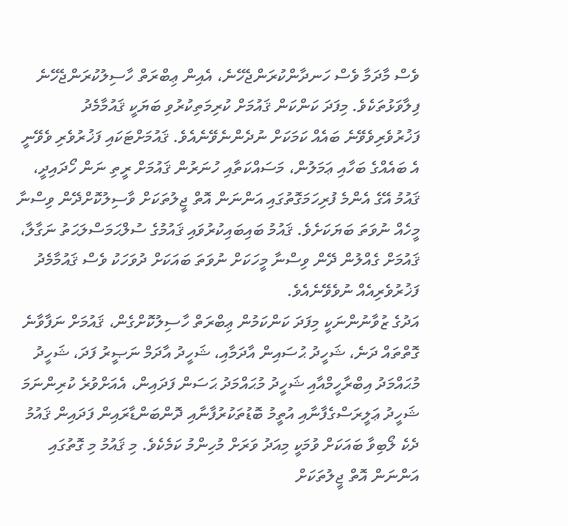ވެސް މާދަމާ ވެސް ހަނދާންކުރަންޖެހޭނެ، އެއިން ޢިބްރަތް ހާސިލުކުރަންޖެހޭނެ ފިލާވަޅުތަކެވެ. މިފަދަ ކަންކަން ޤައުމަށް ކުރިމަތިކުރުވި ބަޔަކީ ޤައުމާމެދު ފަޚުރުވެރިވެވޭނެ ބައެއް ކަމަކަށް ނުދެންނެވޭނެއެވެ. ޤައުމަށްޓަކައި ފަޚުރުވެރި ވެވޭނީ އެ ބައެއްގެ ބަހާއި ޢަމަލުން، މަސައްކަތާއި ހުނަރުން ޤައުމަށް ރީތި ނަން ހޯދައިދީ، ޤައުމު އޭގެ އެންމެ ފުރިހަމަގޮތުގައި އަންނަން އޮތް ޖީލުތަކަށް ވާސިލުކޮށްދޭން ވިސްނާ މީހެއް ނުވަތަ ބަޔަކަށެވެ. ޤައުމު ބައިބައިކުރުވައި ޤައުމުގެ ސުލްޙަމަސްލަޙަތު ނަގާލާ، ޤައުމަށް ގެއްލުން ދޭން ވިސްނާ މީހަކަށް ނުވަތަ ބައަކަށް ދުވަހަކު ވެސް ޤައުމާމެދު ފަޚުރުވެރިއެއް ނުވެވޭނެއެވެ.
އަދުގެ ޒުވާނުންނަކީ މިފަދަ ކަންކަމުން ޢިބްރަތް ހާސިލުކޮށްގެން، ޤައުމަށް ނަފާވާނެ ގޮތްތައް ދަނެ، ޝަހީދު ޙުސައިން އާދަމާއި، ޝަހީދު އާދަމް ނަޞީރު ފަދަ، ޝަހީދު މުޙައްމަދު އިބްރާހީމްއާއި ޝަހީދު މުޙައްމަދު ޙަސަން ފަދައިން، އެއަށްވުރެ ކުރިންނަމަ ޝަހީދު ޢަލީރަސްގެފާނާއި އުތީމު ބޮޑުތަކުރުފާނާއި ދޮންބަންޑާރައިން ފަދައިން ޤައުމު ދެކެ ލޯބިވާ ބައަކަށް ވުމަކީ މިއަދު ވަރަށް މުހިންމު ކަމެކެވެ. މި ޤައުމު މި ގޮތުގައި އަންނަން އޮތް ޖީލުތަކަށް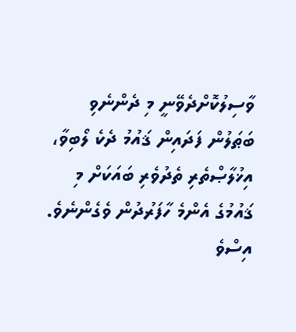ވާސިލުކޮށްދެވޭނީ މި ދެންނެވި ބަޠަލުން ފަދައިން ޤައުމު ދެކެ ލޯބިވާ، އިޚުލާޞްތެރި ތެދުވެރި ބައަކަށް މި ޤައުމުގެ އެންމެ ހާފަރުދުން ވެގެންނެވެ. އިސްވެ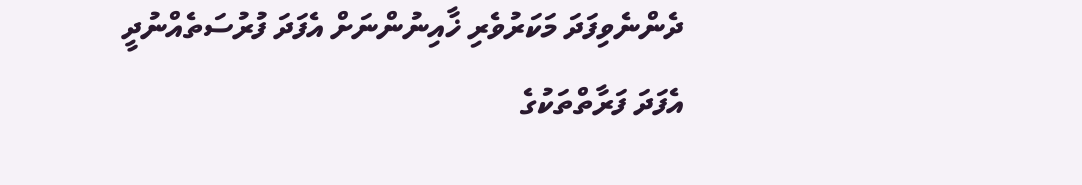ދެންނެވިފަދަ މަކަރުވެރި ޚާއިނުންނަށް އެފަދަ ފުރުސަތެއްނުދީ އެފަދަ ފަރާތްތަކުގެ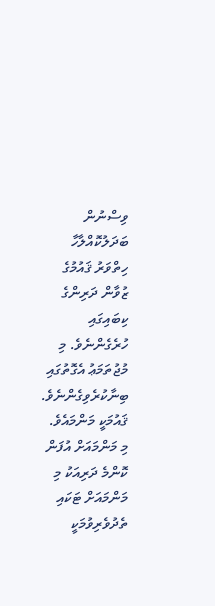ވިސްނުން ބަދަލުކޮއްލާހާ ހިތްވަރު ޤައުމުގެ ޒުވާން ދަރިންގެ ކިބައިގައި ހުރެގެންނެވެ. މި މުޖުތަމަޢު އެގޮތުގައި ބިނާކުރެވިގެންނެވެ. ޤައުމަކީ މަންމައެވެ. މި މަންމައަށް އުފަން ކޮންމެ ދަރިއަކު މި މަންމައަށް ޓަކައި ތެދުވެރިވުމަކީ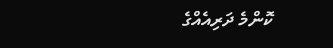ކޮންމެ ދަރިއެއްގެ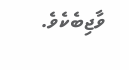ވާޖިބެކެވެ.